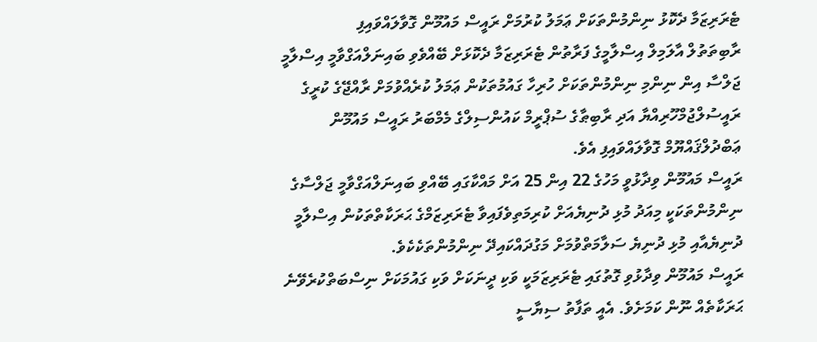ޓެރަރިޒަމާ ދެކޮޅު ނިންމުންތަކަށް ޢަމަލު ކުރުމަށް ރައީސް މައުމޫން ގޮވާލައްވައިފި
ރާބިތަތުލް އާލަމިލް އިސްލާމީގެ ފަރާތުން ޓެރަރިޒަމާ ދެކޮޅަށް ބޭއްވެވި ބައިނަލްއަގްވާމީ އިސްލާމީ ޖަލްސާ އިން ނިންމި ނިންމުންތަކަށް ހުރިހާ ގައުމުތަކުން ޢަމަލު ކުރެއްވުމަށް ރާއްޖޭގެ ކުރީގެ ރައީސުލްޖުމްހޫރިއްޔާ އަދި ރާބިޠާގެ ސުޕްރީމް ކައުންސިލްގެ މެމްބަރު ރައީސް މައުމޫން ޢަބްދުލްޤައްޔޫމް ގޮވާލައްވައިފި އެވެ.
ރައީސް މައުމޫން ވިދާޅުވީ މަހުގެ 22 އިން 25 އަށް މައްކާގައި ބޭއްވި ބައިނަލްއަގްވާމީ ޖަލްސާގެ ނިންމުންތަކަކީ މިއަދު މުޅި ދުނިޔެއަށް ކުރިމަތިވެފައިވާ ޓެރަރިޒަމްގެ ޙަރަކާތްތަކުން އިސްލާމީ ދުނިޔެއާއި މުޅި ދުނިޔެ ސަލާމަތްވުމަށް މަގުދައްކައިދޭ ނިންމުންތަކެކެވެ.
ރައީސް މައުމޫން ވިދާޅުވި ގޮތުގައި ޓެރަރިޒަމަކީ ވަކި ދީނަކަށް ވަކި ގައުމަކަށް ނިސްބަތްކުރެވޭނެ ޙަރަކާތެއް ނޫން ކަމަށެވެ. އެއީ ތަފާތު ސިޔާސީ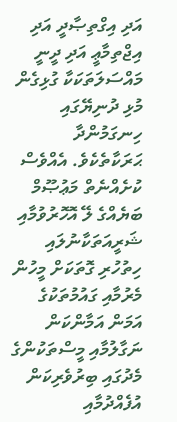އަދި އިގްތިޞާދީ އަދި އިޖްތިމާޢީ އަދި ދީނީ މައްސަލަތަކަކާ ގުޅިގެން މުޅި ދުނިޔޭގައި ހިނގަމުންދާ ޙަރަކާތެކެވެ. އެއްވެސް ކުށެއްނެތް މަޢުޞޫމް ބަޔެއްގެ ލޭ އޮހޮރުވުމާއި ޝަރީއަތަކާނުލައި ހިތުހުރި ގޮތަކަށް މީހުން މެރުމާއި ގައުމުތަކުގެ އަމަން އަމާންކަން ނަގާލުމާއި މީސްތަކުންގެ މެދުގައި ބިރުވެރިކަން އުފެއްދުމާއި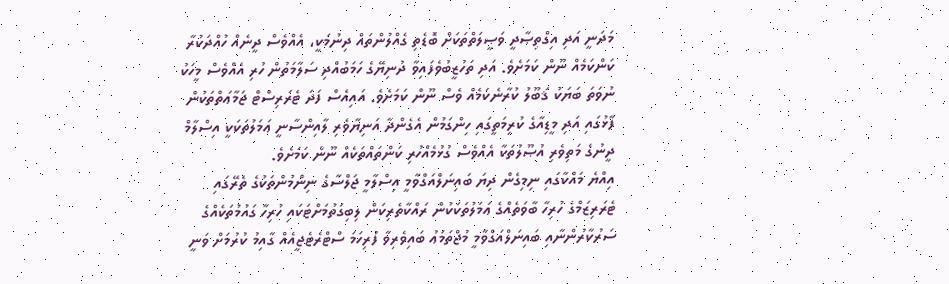މަދަނީ އަދި އިގްތިޞާދީ ވަޞީލަތްތަކަށް ބޮޑެތި ގެއްލުންތައް ދިނުމަކީ، އެއްވެސް ދީނެއް ހުއްދަކުރާ ކަންކަމެއް ނޫން ކަމަށެވެ. އަދި ތަހުޒީބުވެފައިވާ ދުނިޔޭގެ ހަމަބުއްދި ސަލާމަތުން ހުރި އެއްވެސް މީހަކު ނުވަތަ ބަޔަކު ޤަބޫލު ކުރާނެކަމެއް ވެސް ނޫން ކަމަށެވެ. އައިއެސް ފަދަ ޓެރަރިސްޓް ޖަމާޢަތްތަކުން ފާޅުގައި އަދި މީޑިއާގެ ކުރިމަތީގައި ހިންގަމުން އެގެންދާ އަނިޔާވެރި ލާއިންސާނީ ޢަމަލުތަކަކީ އިސްލާމް ދީނުގެ މަތިވެރި އުޞޫލުތަކާ އެއްވެސް ގުޅުމެއްހުރި ކަންތައްތަކެއް ނޫން ކަމަށެވެ.
އިއްޔެ މައްކާގައި ނިމިގެން ދިޔަ ބައިނަލްއަގްވާމީ އިސްލާމީ ޖަލްސާގެ ނިންމުންތަކުގެ ތެރޭގައި ޓެރަރިޒަމްގެ ހުރިހާ ބާވަތެއްގެ ޢަމަލުތަކަކުން ރައްކާތެރިކަން ލިބިގަތުމަށްޓަކައި ހުރިހާ ގައުމުތަކެއްގެ ސަރުކާރުންނާއި ބައިނަލްއަގްވާމީ މުޖްތަމަޢު ބައިވެރިވާ ފުރިހަމަ ސްޓްރެޓެޖީއެއް ގާއިމު ކުރުމަށް ވަނީ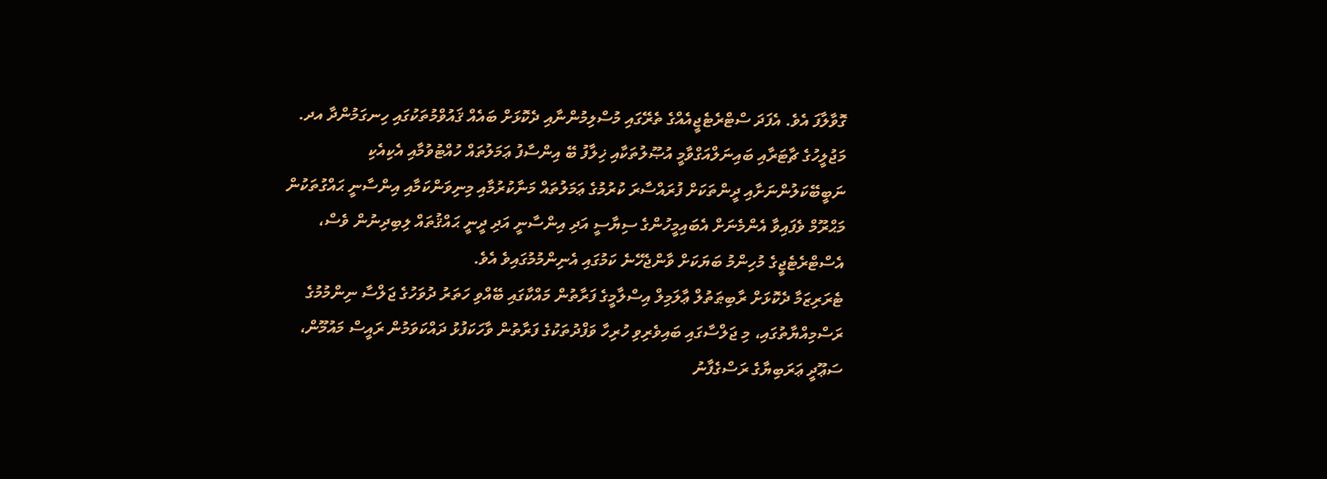ގޮވާލާފަ އެވެ. އެފަދަ ސްޓްރެޓެޖީއެއްގެ ތެރޭގައި މުސްލިމުންނާއި ދެކޮޅަށް ބައެއް ޤައުވްމުތަކުގައި ހިނގަމުންދާ އދ. މަޖުލީހުގެ ޗާޓަރާއި ބައިނަލްއަގްވާމީ އުޞޫލުތަކާއި ޚިލާފު ބޭ އިންސާފު ޢަމަލުތައް ހުއްޓުވުމާއި އެކިއެކި ނަބީބޭކަލުންނަށާއި ދީންތަކަށް ފުރައްސާރަ ކުރުމުގެ ޢަމަލުތައް މަނާކުރުމާއި މިނިވަންކަމާއި އިންސާނީ ޙައްގުތަކުން މަޙްރޫމް ވެފައިވާ އެންމެނަށް އެބައިމީހުންގެ ސިޔާސީ އަދި އިންސާނީ އަދި ދީނީ ޙައްޤުތައް ލިބިދިނުން ވެސް، އެސްޓްރެޓެޖީގެ މުހިންމު ބަޔަކަށް ވާންޖެހޭނެ ކަމުގައި އެނިންމުމުގައިވެ އެވެ.
ޓެރަރިޒަމާ ދެކޮޅަށް ރާބިޠަތުލް ޢާލަމިލް އިސްލާމީގެ ފަރާތުން މައްކާގައި ބޭއްވި ހަތަރު ދުވަހުގެ ޖަލްސާ ނިންމުމުގެ ރަސްމިއްޔާތުގައި، މި ޖަލްސާގައި ބައިވެރިވި ހުރިހާ ވަފްދުތަކުގެ ފަރާތުން ވާހަކަފުޅު ދައްކަވަމުން ރައީސް މައުމޫން، ސަޢޫދީ ޢަރަބިޔާގެ ރަސްގެފާނު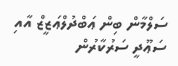ސަލްމާން ބިން ޢަބްދުލްޢަޒީޒް އާއި ސަޢޫދީ ސަރުކާރުން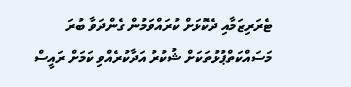ޓެރަރިޒަމާއި ދެކޮޅަށް ކުރައްވަމުން ގެންދަވާ ބުރަ މަސައްކަތްޕުޅުތަކަށް ޝުކުރު އަދާކުރެއްވި ކަމަށް ރައީސް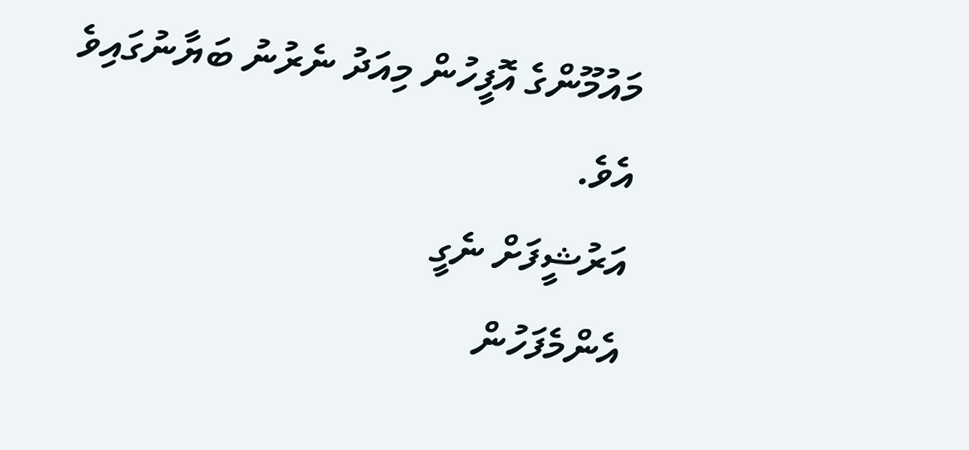މައުމޫންގެ އޮފީހުން މިއަދު ނެރުނު ބަޔާނުގައިވެ އެވެ.
އަރުޝީފަށް ނެގީ
އެންމެފަހުން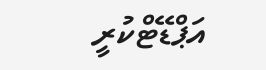އަޕްޑޭޓްކުރީ